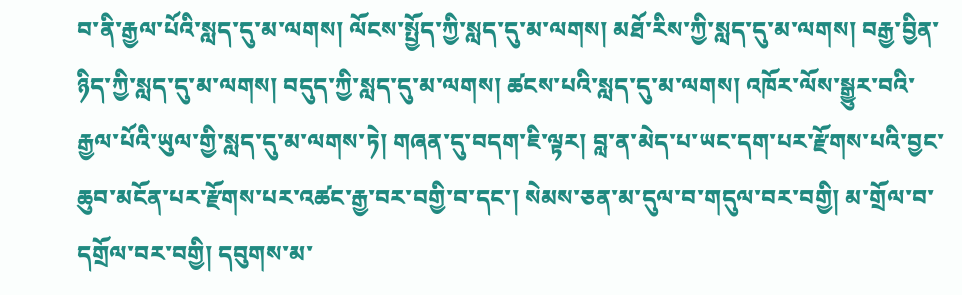བ་ནི་རྒྱལ་པོའི་སླད་དུ་མ་ལགས། ལོངས་སྤྱོད་ཀྱི་སླད་དུ་མ་ལགས། མཐོ་རིས་ཀྱི་སླད་དུ་མ་ལགས། བརྒྱ་བྱིན་ཉིད་ཀྱི་སླད་དུ་མ་ལགས། བདུད་ཀྱི་སླད་དུ་མ་ལགས། ཚངས་པའི་སླད་དུ་མ་ལགས། འཁོར་ལོས་སྒྱུར་བའི་རྒྱལ་པོའི་ཡུལ་གྱི་སླད་དུ་མ་ལགས་ཏེ། གཞན་དུ་བདག་ཇི་ལྟར། བླ་ན་མེད་པ་ཡང་དག་པར་རྫོགས་པའི་བྱང་ཆུབ་མངོན་པར་རྫོགས་པར་འཚང་རྒྱ་བར་བགྱི་བ་དང་། སེམས་ཅན་མ་དུལ་བ་གདུལ་བར་བགྱི། མ་གྲོལ་བ་དགྲོལ་བར་བགྱི། དབུགས་མ་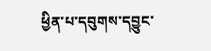ཕྱིན་པ་དབུགས་དབྱུང་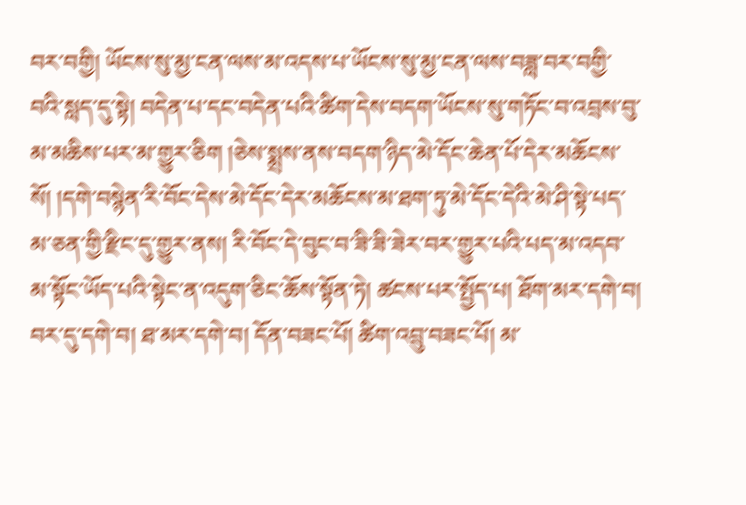བར་བགྱི། ཡོངས་སུ་མྱ་ངན་ལས་མ་འདས་པ་ཡོངས་སུ་མྱ་ངན་ལས་བཟླ་བར་བགྱི་བའི་སླད་དུ་སྟེ། བདེན་པ་དང་བདེན་པའི་ཚིག་དེས་བདག་ཡོངས་སུ་གཏོང་བ་འབྲས་བུ་མ་མཆིས་པར་མ་གྱུར་ཅིག །ཅེས་སྨྲས་ནས་བདག་ཉིད་མེ་དོང་ཆེན་པོ་དེར་མཆོངས་སོ། །དགེ་བསྙེན་རི་བོང་དེས་མེ་དོང་དེར་མཆོངས་མ་ཐག་ཏུ་མེ་དོང་དེའི་མེ་ཤི་སྟེ་པད་མ་ཅན་གྱི་རྫིང་དུ་གྱུར་ནས། རི་བོང་དེ་བུང་བ་ཟི་ཟི་ཟེར་བར་གྱུར་པའི་པད་མ་འདབ་མ་སྟོང་ཡོད་པའི་སྟེང་ན་འདུག་ཅིང་ཆོས་སྟོན་ཏེ། ཚངས་པར་སྤྱོད་པ། ཐོག་མར་དགེ་བ། བར་དུ་དགེ་བ། ཐ་མར་དགེ་བ། དོན་བཟང་པོ། ཚིག་འབྲུ་བཟང་པོ། མ་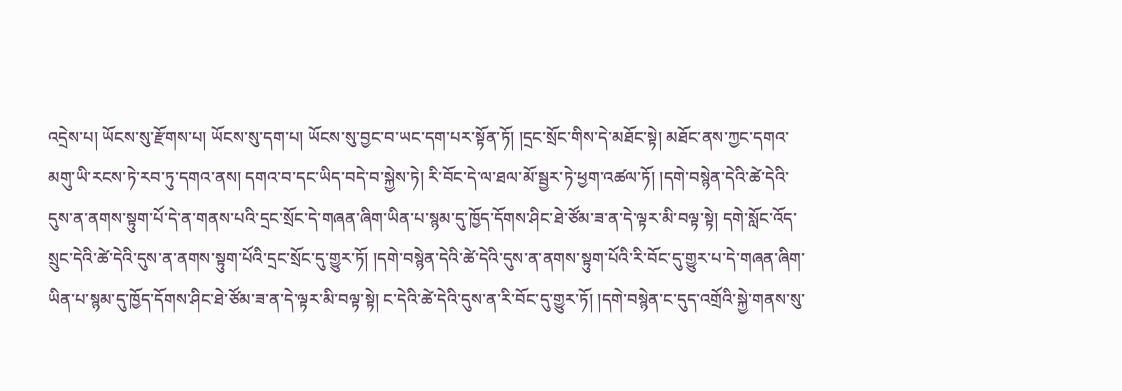འདྲེས་པ། ཡོངས་སུ་རྫོགས་པ། ཡོངས་སུ་དག་པ། ཡོངས་སུ་བྱང་བ་ཡང་དག་པར་སྟོན་ཏོ། །དྲང་སྲོང་གིས་དེ་མཐོང་སྟེ། མཐོང་ནས་ཀྱང་དགའ་མགུ་ཡི་རངས་ཏེ་རབ་ཏུ་དགའ་ནས། དགའ་བ་དང་ཡིད་བདེ་བ་སྐྱེས་ཏེ། རི་བོང་དེ་ལ་ཐལ་མོ་སྦྱར་ཏེ་ཕྱག་འཚལ་ཏོ། །དགེ་བསྙེན་དེའི་ཚེ་དེའི་དུས་ན་ནགས་སྟུག་པོ་དེ་ན་གནས་པའི་དྲང་སྲོང་དེ་གཞན་ཞིག་ཡིན་པ་སྙམ་དུ་ཁྱོད་དོགས་ཤིང་ཐེ་ཙོམ་ཟ་ན་དེ་ལྟར་མི་བལྟ་སྟེ། དགེ་སློང་འོད་སྲུང་དེའི་ཚེ་དེའི་དུས་ན་ནགས་སྟུག་པོའི་དྲང་སྲོང་དུ་གྱུར་ཏོ། །དགེ་བསྙེན་དེའི་ཚེ་དེའི་དུས་ན་ནགས་སྟུག་པོའི་རི་བོང་དུ་གྱུར་པ་དེ་གཞན་ཞིག་ཡིན་པ་སྙམ་དུ་ཁྱོད་དོགས་ཤིང་ཐེ་ཙོམ་ཟ་ན་དེ་ལྟར་མི་བལྟ་སྟེ། ང་དེའི་ཚེ་དེའི་དུས་ན་རི་བོང་དུ་གྱུར་ཏོ། །དགེ་བསྙེན་ང་དུད་འགྲོའི་སྐྱེ་གནས་སུ་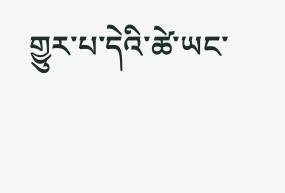གྱུར་པ་དེའི་ཚེ་ཡང་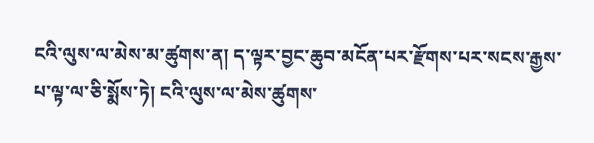ངའི་ལུས་ལ་མེས་མ་ཚུགས་ན། ད་ལྟར་བྱང་ཆུབ་མངོན་པར་རྫོགས་པར་སངས་རྒྱས་པ་ལྟ་ལ་ཅི་སྨོས་ཏེ། ངའི་ལུས་ལ་མེས་ཚུགས་